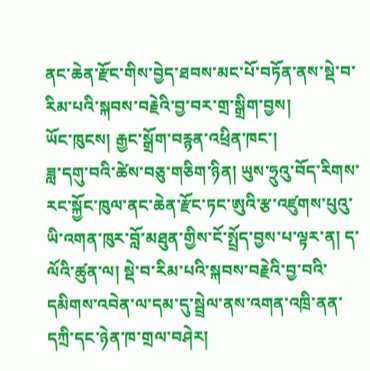ནང་ཆེན་རྫོང་གིས་བྱེད་ཐབས་མང་པོ་བཏོན་ནས་སྡེ་བ་རིམ་པའི་སྐབས་བརྗེའི་བྱ་བར་གྲ་སྒྲིག་བྱས།
ཡོང་ཁུངས། རྒྱང་སྒྲོག་བརྙན་འཕྲིན་ཁང་།
ཟླ་དགུ་བའི་ཚེས་བཅུ་གཅིག་ཉིན། ཡུས་ཧྲུའུ་བོད་རིགས་རང་སྐྱོང་ཁུལ་ནང་ཆེན་རྫོང་ཏང་ཨུའི་རྩ་འཛུགས་པུའུ་ཡི་འགན་ཁུར་བློ་མཐུན་གྱིས་ངོ་སྤྲོད་བྱས་པ་ལྟར་ན། ད་ལོའི་ཚུན་ལ། སྡེ་བ་རིམ་པའི་སྐབས་བརྗེའི་བྱ་བའི་དམིགས་འབེན་ལ་དམ་དུ་སྦྲེལ་ནས་འགན་འཁྲི་ནན་དཀྲི་དང་ཉེན་ཁ་གྲལ་བཤེར།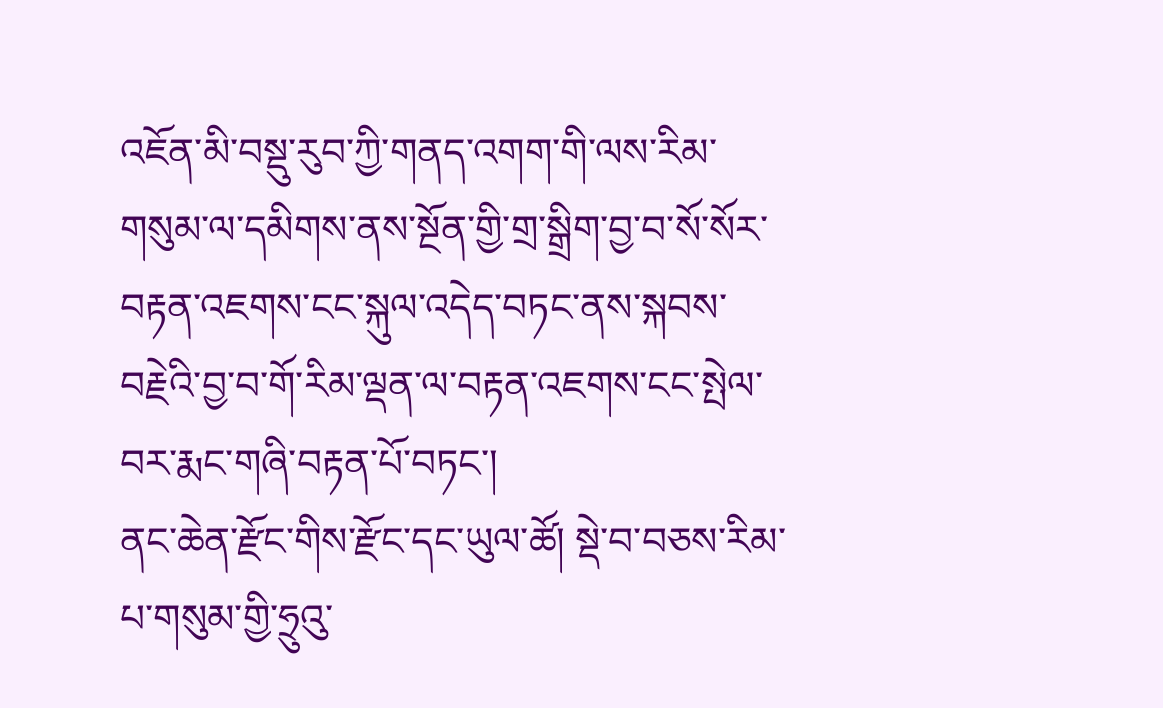འཇོན་མི་བསྡུ་རུབ་ཀྱི་གནད་འགག་གི་ལས་རིམ་གསུམ་ལ་དམིགས་ནས་སྔོན་གྱི་གྲ་སྒྲིག་བྱ་བ་སོ་སོར་བརྟན་འཇགས་ངང་སྐུལ་འདེད་བཏང་ནས་སྐབས་བརྗེའི་བྱ་བ་གོ་རིམ་ལྡན་ལ་བརྟན་འཇགས་ངང་སྤེལ་བར་རྨང་གཞི་བརྟན་པོ་བཏང་།
ནང་ཆེན་རྫོང་གིས་རྫོང་དང་ཡུལ་ཚོ། སྡེ་བ་བཅས་རིམ་པ་གསུམ་གྱི་ཧྲུའུ་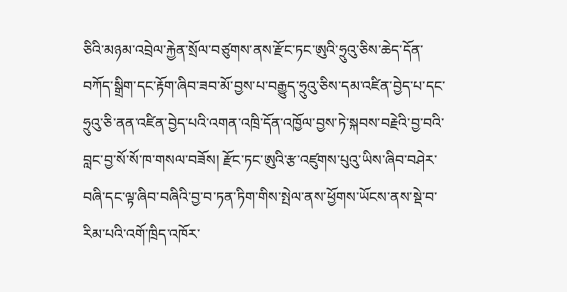ཅིའི་མཉམ་འབྲེལ་རྐྱེན་སྲོལ་བཙུགས་ནས་རྫོང་ཏང་ཨུའི་ཧྲུའུ་ཅིས་ཆེད་དོན་བཀོད་སྒྲིག་དང་རྟོག་ཞིབ་ཟབ་མོ་བྱས་པ་བརྒྱུད་ཧྲུའུ་ཅིས་དམ་འཛིན་བྱེད་པ་དང་ཧྲུའུ་ཅི་ནན་འཛིན་བྱེད་པའི་འགན་འཁྲི་དོན་འཁྱོལ་བྱས་ཏེ་སྐབས་བརྗེའི་བྱ་བའི་བླང་བྱ་སོ་སོ་ཁ་གསལ་བཟོས། རྫོང་ཏང་ཨུའི་རྩ་འཛུགས་པུའུ་ཡིས་ཞིབ་བཤེར་བཞི་དང་ལྟ་ཞིབ་བཞིའི་བྱ་བ་ཏན་ཏིག་གིས་སྤེལ་ནས་ཕྱོགས་ཡོངས་ནས་སྡེ་བ་རིམ་པའི་འགོ་ཁྲིད་འཁོར་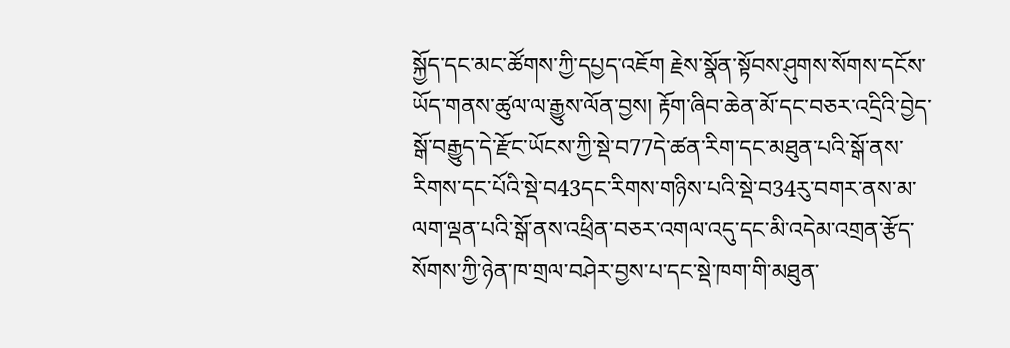སྐྱོད་དང་མང་ཚོགས་ཀྱི་དཔྱད་འཇོག རྗེས་སྣོན་སྟོབས་ཤུགས་སོགས་དངོས་ཡོད་གནས་ཚུལ་ལ་རྒྱུས་ལོན་བྱས། རྟོག་ཞིབ་ཆེན་མོ་དང་བཅར་འདྲིའི་བྱེད་སྒོ་བརྒྱུད་དེ་རྫོང་ཡོངས་ཀྱི་སྡེ་བ77དེ་ཚན་རིག་དང་མཐུན་པའི་སྒོ་ནས་རིགས་དང་པོའི་སྡེ་བ43དང་རིགས་གཉིས་པའི་སྡེ་བ34རུ་བགར་ནས་མ་ལག་ལྡན་པའི་སྒོ་ནས་འཕྲིན་བཅར་འགལ་འདུ་དང་མི་འདེམ་འགྲན་རྩོད་སོགས་ཀྱི་ཉེན་ཁ་གྲལ་བཤེར་བྱས་པ་དང་སྡེ་ཁག་གི་མཐུན་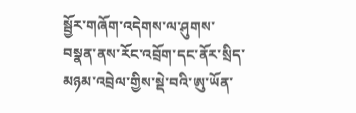སྦྱོར་གཞོག་འདེགས་ལ་ཤུགས་བསྣན་ནས་རོང་འབྲོག་དང་ནོར་སྲིད་མཉམ་འབྲེལ་གྱིས་སྡེ་བའི་ཨུ་ཡོན་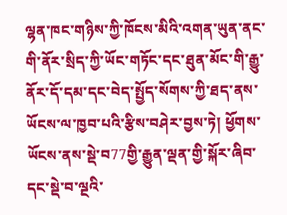ལྷན་ཁང་གཉིས་ཀྱི་ཁོངས་མིའི་འགན་ཡུན་ནང་གི་ནོར་སྲིད་ཀྱི་ཡོང་གཏོང་དང་ཐུན་མོང་གི་རྒྱུ་ནོར་དོ་དམ་དང་བེད་སྤྱོད་སོགས་ཀྱི་ཐད་ནས་ཡོངས་ལ་ཁྱབ་པའི་རྩིས་བཤེར་བྱས་ཏེ། ཕྱོགས་ཡོངས་ནས་སྡེ་བ77གྱི་རྒྱུན་ལྡན་གྱི་སྐོར་ཞིབ་དང་སྡེ་བ་ལྔའི་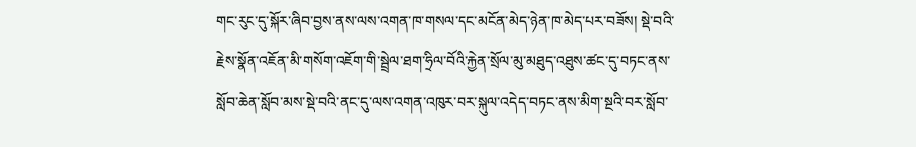གང་རུང་དུ་སྐོར་ཞིབ་བྱས་ནས་ལས་འགན་ཁ་གསལ་དང་མངོན་མེད་ཉེན་ཁ་མེད་པར་བཟོས། སྡེ་བའི་རྗེས་སྣོན་འཇོན་མི་གསོག་འཇོག་གི་སྦྲེལ་ཐག་ཧྲིལ་བོའི་རྐྱེན་སྲོལ་མུ་མཐུད་འཐུས་ཚང་དུ་བཏང་ནས་སློབ་ཆེན་སློབ་མས་སྡེ་བའི་ནང་དུ་ལས་འགན་འཁུར་བར་སྐུལ་འདེད་བཏང་ནས་མིག་སྔའི་བར་སློབ་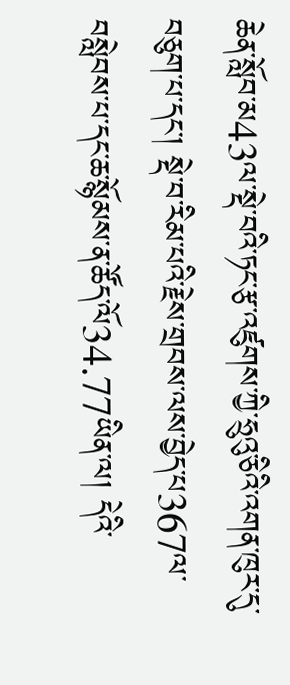ཆེན་སློབ་མ43ལ་སྡེ་བའི་ཏང་རྩ་འཛུགས་ཀྱི་ཧྲུའུ་ཅིའི་འགན་ཁུར་དུ་བཅུག་པ་དང་། སྡེ་བ་རིམ་པའི་རྗེས་གྲབས་ལས་བྱེད་པ367ལ་བསླེབས་པ་དང་ཆ་སྙོམས་ན་ཚོད་ལོ34.77ཡིན་ལ། དེའི་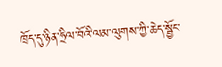ཁྲོད་དུ་ཉིན་ཧྲིལ་བོའི་ལམ་ལུགས་ཀྱི་ཆེད་སྦྱོང་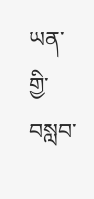ཡན་གྱི་བསླབ་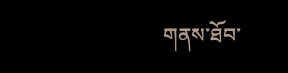གནས་ཐོབ་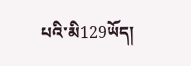པའི་མི129ཡོད།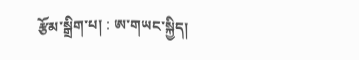རྩོམ་སྒྲིག་པ། : ཨ་གཡང་སྐྱིད།